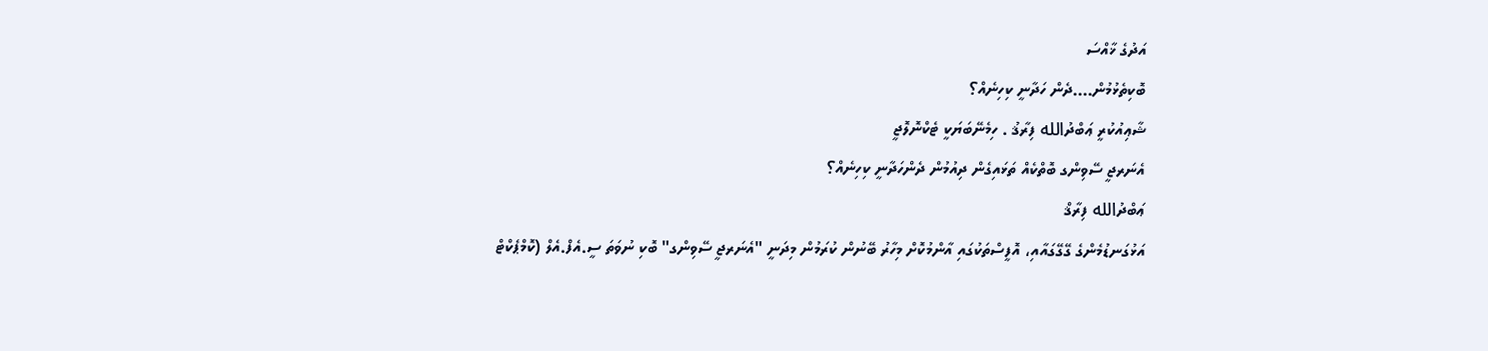އަދުގެ ޚާއްސަ
ބޮކިތެޅުމުން....ދެން ހަދާނީ ކިހިނެއް؟
ޝާޢިއުކުރީ ޢަބްދުالله ފިރާޤު . ހިމެނޭބަޔަކީ ޓެކްނޮލޮޖީ
އެނަރޖީ ސޭވިންގ ބޮތްކެއް ތަޅައިގެން ދިއުމުން ދެންހަދާނީ ކިހިނެއް؟
ޢަބްދުالله ފިރާޤް
އަޅުގަނޑުމެންގެ ގޭގޭގައާއި، އޮފީސްތަކުގައި އާންމުކޮށް މިހާރު ބޭނުން ކުރަމުން މިދަނީ "އެނަރޖީ ސޭވިންގ" ބޮކި ނުވަތަ ސީ.އެފް.އެލް (ކޮމްޕެކްޓް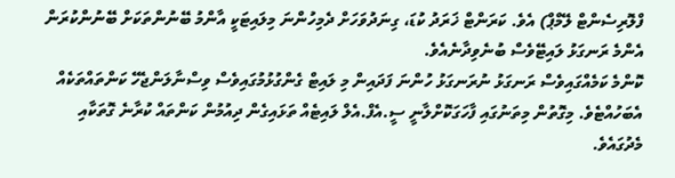ފްލޮރިސެންޓް ލޭމްޕް) އެވެ. ކަރަންޓް ޚަރަދު ކުޑަ، ގިނަދުވަހަށް ދެމިހުންނަ މިލައިޓަކީ އާންމު ބޭނުންތަކަށް ބޭނުންކުރަން އެންމެ ރަނގަޅު ލައިޓޭވެސް ބުނެވިދާނެއެވެ.
ކޮންމެ ކަމެއްގައިވެސް ރަނގަޅު ނުރަނގަޅު ހުންނަ ފަދައިން މި ލައިޓް ގެންގުޅުމުގައިވެސް ވިސްނާލަންޖެހޭ ކަންތައްތަކެއް އެބަހުއްޓެވެ. މިގޮތުން މިތަނުގައި ފާހަގަކޮށްލާނީ ސީ.އެފް.އެލް ލައިޓެއް ތަޅައިގެން ދިއުމުން ކަންތައް ކުރާނެ ގޮތަކާއި މެދުގައެވެ.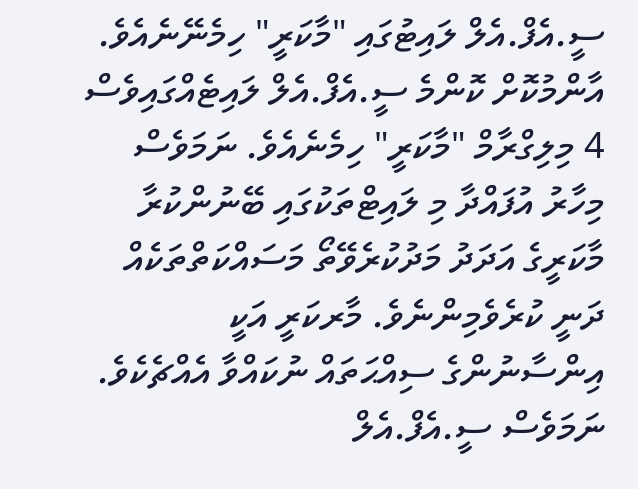ސީ.އެފް.އެލް ލައިޓުގައި "މާކަރީ" ހިމެނޭނެއެވެ. އާންމުކޮށް ކޮންމެ ސީ.އެފް.އެލް ލައިޓެއްގައިވެސް 4 މިލިގްރާމް "މާކަރީ" ހިމެނެއެވެ. ނަމަވެސް މިހާރު އުފައްދާ މި ލައިޓްތަކުގައި ބޭނުންކުރާ މާކަރީގެ އަދަދު މަދުކުރެވޭތޯ މަސައްކަތްތަކެއް ދަނީ ކުރެވެމިންނެވެ. މާރކަރީ އަކީ އިންސާނުންގެ ސިއްޙަތައް ނުކައްވާ އެއްޗެކެވެ. ނަމަވެސް ސީ.އެފް.އެލް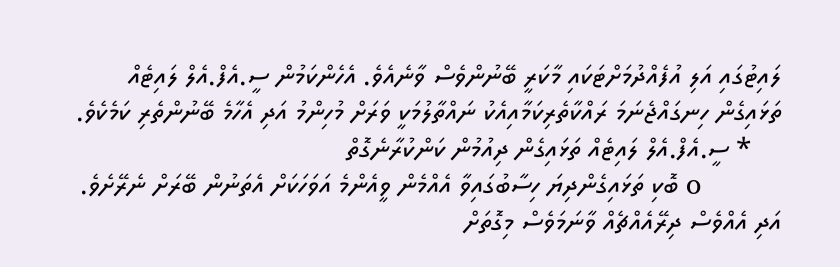ލައިޓުގައި އަލި އުފެއްދުމަށްޓަކައި މާކަރީ ބޭނުންވެސް ވާނެއެވެ. އެހެންކަމުން ސީ.އެފް.އެލް ލައިޓެއް ތަޅައިގެން ހިނގައްޖެނަމަ ރައްކާތެރިކަމާއިއެކު ނައްތާލުމަކީ ވަރަށް މުހިންމު އަދި އެހާމެ ބޭނުންތެރި ކަމެކެވެ.
    * ސީ.އެފް.އެލް ލައިޓެއް ތަޅައިގެން ދިއުމުން ކަންކުރާނެގޮތް
          o ބޮކި ތަޅައިގެންދިޔަ ހިސާބުގައިވާ އެއްމެން ވީއެންމެ އަވަހަކަށް އެތަނުން ބޭރަށް ނެރޭށެވެ. އަދި އެއްވެސް ދިރޭއެއްޗެއް ވާނަމަވެސް މިގޮތަށް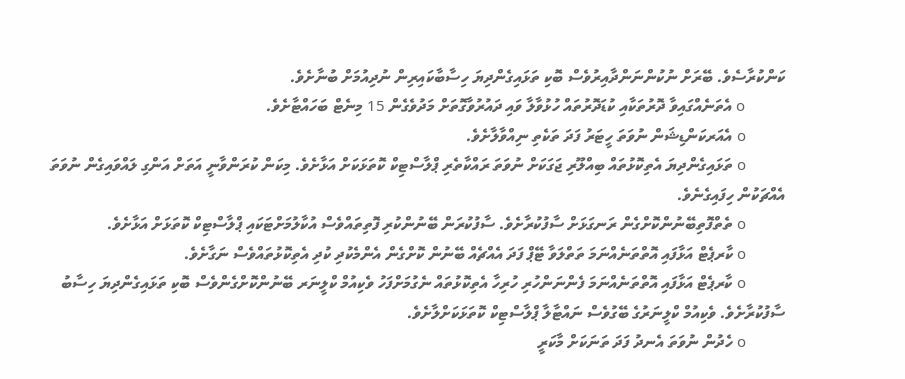ކަންކުރާސެވެ. ބޭރަށް ނުކުންނަންދާއިރުވެސް ބޮކި ތަޅައިގެންދިޔަ ހިސާބާކައިރިން ނުދިއުމަށް ބުނާށެވެ.
          o އެތަނެއްގައިވާ ދޮރުތަކާއި ކުޑަދޮރުތައް ހުޅުވާލާ ވައި ދައުރުވާގޮތަށް މަދުވެގެން 15 މިނެޓް ބަހައްޓާށެވެ.
          o އެއަރކަންޑިޝަން ނުވަތަ ހީޓަރު ފަދަ ތަކެތި ނިއްވާލާށެވެ.
          o ތަޅައިގެންދިޔަ އެތިކޮޅުތައް ބިއްލޫރި ޖަގަކަށް ނުވަތަ ރައްކާތެރި ޕްލާސްޓިކް ކޮތަޅަކަށް އަޅާށެވެ. މިކަން ކުރަންވާނީ އަތަށް އަންގި ލައްވައިގެން ނުވަތަ އެއްޗަކުން ހިފައިގެނެވެ.
          o ތެތްފޮތިބޭނުންކޮށްގެން ރަނގަޅަށް ސާފުކުރާށެވެ. ސާފުކުރަން ބޭނުންކުރި ފޮތިތައްވެސް އުކާލުމަށްޓަކައި ޕްލާސްޓިކް ކޮތަޅަށް އަޅާށެވެ.
          o ކާރޕެޓް އަޅާފައި އޮތްތަނެއްނަމަ ތަތްލަވާ ޓޭޕް ފަދަ އެއްޗެއް ބޭނުން ކޮށްގެން އެންމެކުދި ކުދި އެތިކޮޅުތައްވެސް ނަގާށެވެ.
          o ކާރޕެޓް އަޅާފައި އޮތްތަނެއްނަމަ ފެންނަންހުރި ހުރިހާ އެތިކޮޅުތައް ނެގުމަށްފަހު ވެކިއުމް ކްލީނަރ ބޭނުންކޮށްގެންވެސް ބޮކި ތަޅައިގެންދިޔަ ހިސާބު ސާފުކުރާށެވެ. ވެކިއުމް ކްލީނަރުގެ ބޭގުވެސް ނައްޓާލާ ޕްލާސްޓިކް ކޮތަޅަކަށްލާށެވެ.
          o ހެދުން ނުވަތަ އެނދު ފަދަ ތަނަކަށް މާކަރީ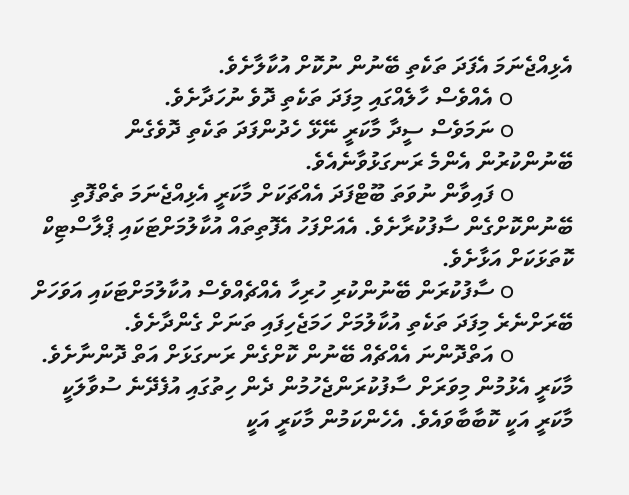އެޅިއްޖެނަމަ އެފަދަ ތަކެތި ބޭނުން ނުކޮށް އުކާލާށެވެ.
          o އެއްވެސް ހާލެއްގައި މިފަދަ ތަކެތި ދޮވެ ނުހަދާށެވެ.
          o ނަމަވެސް ސީދާ މާކަރީ ނޭޅޭ ހެދުންފަދަ ތަކެތި ދޮވެގެން ބޭނުންކުރުން އެންމެ ރަނގަޅުވާނެއެވެ.
          o ފައިވާން ނުވަތަ ބޫޓްފަދަ އެއްޗަކަށް މާކަރީ އެޅިއްޖެނަމަ ތެތްފޮތި ބޭނުންކޮށްގެން ސާފުކުރާށެވެ. އެއަށްފަހު އެފޮތިތައް އުކާލުމަށްޓަކައި ޕްލާސްޓިކް ކޮތަޅަކަށް އަޅާށެވެ.
          o ސާފުކުރަން ބޭނުންކުރި ހުރިހާ އެއްޗެއްވެސް އުކާލުމަށްޓަކައި އަވަހަށް ބޭރަށްނެރެ މިފަދަ ތަކެތި އުކާލުމަށް ހަމަޖެހިފައި ތަނަށް ގެންދާށެވެ.
          o އަތްދޮންނަ އެއްޗެއް ބޭނުން ކޮށްގެން ރަނގަޅަށް އަތް ދޮންނާށެވެ.
މާކަރީ އެޅުމުން މިވަރަށް ސާފުކުރަންޖެހުމުން ދެން ހިތުގައި އުފެދޭނެ ސުވާލަކީ މާކަރީ އަކީ ކޮބާބާވައެވެ. އެހެންކަމުން މާކަރީ އަކީ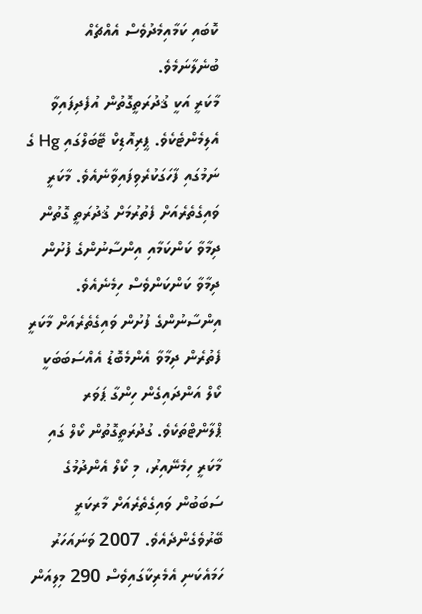ކޮބައި ކަމާއިމެދުވެސް އެއްޗެއް ބުނެލާނަމެވެ.
މާކަރީ އަކީ ޤުދުރަތީގޮތުން އުފެދިފައިވާ އެލިމެންޓެކެވެ. ޕީރިއޮޑިކް ޓޭބަލްގައި Hg ގެ ނަމުގައި ފާހަގަކުރެވިފައިވާނެއެވެ. މާކަރީ ވައިގެތެރެއަށް ފެތުރުމަށް ޤުދުރަތީ ގޮތުން ދިމާވާ ކަންކަމާއި އިންސާނުންގެ ފުށުން ދިމާވާ ކަންކަންވެސް ހިމެނެއެވެ. އިންސާނުންގެ ފުށުން ވައިގެތެރެއަށް މާކަރީ ފެތުރެން ދިމާވާ އެންމެބޮޑު އެއްސަބަބަކީ ކޯލް އަންދައިގެން ހިންގާ ޕަވަރ ޕްލާންޓްތަކެވެ. ގުދުރަތީގޮތުން ކޯލް ގައި މާކަރީ ހިމެނޭއިރު، މި ކޯލް އެންދުމުގެ ސަބަބުން ވައިގެތެރެއަށް މާރކަރީ ބޭރުވެގެންދެއެވެ. 2007 ވަނައަހަރު ހަމައެކަނި އެމެރިކާގައިވެސް 290 މިލިއަން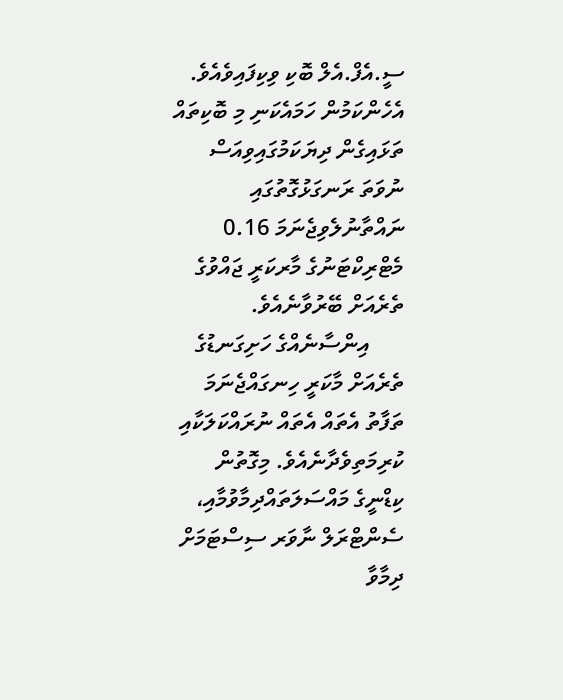ސީ.އެފް.އެލް ބޮކި ވިކިފައިވެއެވެ. އެހެންކަމުން ހަމައެކަނި މި ބޮކިތައް ތަޅައިގެން ދިޔަކަމުގައިވިއަސް ނުވަތަ ރަނގަޅުގޮތުގައި ނައްތާނުލެވިޖެނަމަ 0.16 މެޓްރިކްޓަނުގެ މާރކަރީ ޖައްވުގެ ތެރެއަށް ބޭރުވާނެއެވެ.
      އިންސާނެއްގެ ހަށިގަނޑުގެ ތެރެއަށް މާކަރީ ހިނގައްޖެނަމަ ތަފާތު އެތައް އެތައް ނުރައްކަލަކާއި ކުރިމަތިވެދާނެއެވެ. މިގޮތުން ކިޑްނީގެ މައްސަލަތައްދިމާވުމާއި، ސެންޓްރަލް ނާވަރ ސިސްޓަމަށް ދިމާވާ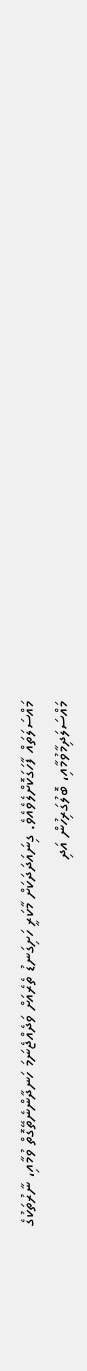މައްސަލަތައް ފާހަގަކޮށްލެވެއެވެ. ގިނައަދަދަކަށް މާކަރީ ހަށިގަނޑު ތެރެއަށް ވަދެއްޖެނަމަ ހަނދާންނެތޭގޮތް ވުމާއި، ނާރުތަކުގެ މައްސަލަދިމާވުމާއި، ބޮލުގަރިހުން އަދި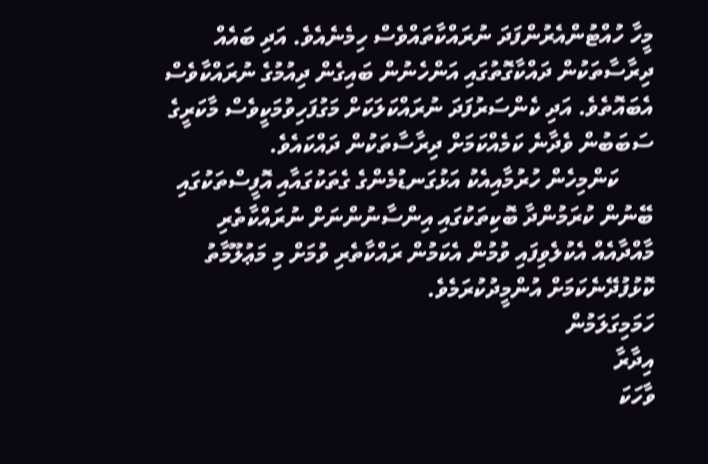މީހާ ހުއްޓުންއެރުންފަދަ ނުރައްކާތައްވެސް ހިމެނެއެވެ. އަދި ބައެއް ދިރާސާތަކުން ދައްކާގޮތުގައި އަންހެނުން ބައިގެން ދިއުމުގެ ނުރައްކާވެސް އެބައޮތެވެ. އަދި ކެންސަރުފަދަ ނުރައްކަލަކަށް މަގުފަހިވުމަކީވެސް މާކަރީގެ ސަބަބުން ވެދާނެ ކަމެއްކަމަށް ދިރާސާތަކުން ދައްކައެވެ.
      ކަންމިހެން ހުރުމާއިއެކު އަޅުގަނޑުމެންގެ ގެތަކުގައާއި އޮފީސްތަކުގައި ބޭނުން ކުރަމުންދާ ބޮކިތަކުގައި އިންސާނުންނަށް ނުރައްކާތެރި މާއްދާއެއް އެކުލެވިފައި ވުމުން އެކަމުން ރައްކާތެރި ވުމަށް މި މަޢުލޫމާތު ކޮޅުފުދޭނެކަމަށް އުންމީދުކުރަމެވެ.
ހަމަމިގަލަމުން
އިދާރާ
ވާހަކަ